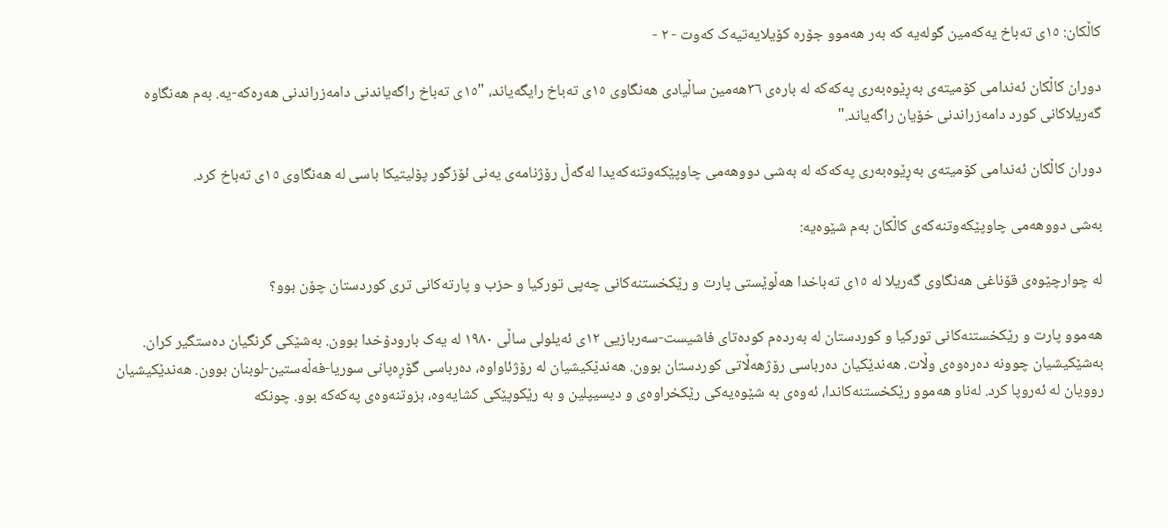کاڵکان: ١٥ی تەباخ یەکەمین گولەیە کە بەر هەموو جۆرە کۆیلایەتیەک کەوت - ٢ -

دوران کاڵکان ئەندامی کۆمیتەی بەڕێوەبەری پەکەکە لە بارەی ٣٦هەمین ساڵیادی هەنگاوی ١٥ی تەباخ رایگەیاند، "١٥ی تەباخ راگەیاندنی دامەزراندنی هەرەکە-یە. بەم هەنگاوە گەریلاکانی کورد دامەزراندنی خۆیان راگەیاند."

دوران کاڵکان ئەندامی کۆمیتەی بەڕێوەبەری پەکەکە لە بەشی دووهەمی چاوپێکەوتنەکەیدا لەگەڵ رۆژنامەی یەنی ئۆزگور پۆلیتیکا باسی لە هەنگاوی ١٥ی تەباخ کرد.

بەشی دووهەمی چاوپێکەوتنەکەی کاڵکان بەم شێوەیە:

لە چوارچێوەی قۆناغی هەنگاوی گەریلا لە ١٥ی تەباخدا هەڵوێستی پارت و رێکخستنەکانی چەپی تورکیا و حزب و پارتەکانی تری کوردستان چۆن بوو؟

هەموو پارت و رێکخستنەکانی تورکیا و کوردستان لە بەردەم کودەتای فاشیست-سەربازیی ١٢ی ئەیلولی ساڵی ١٩٨٠ لە یەک بارودۆخدا بوون. بەشێکی گرنگیان دەستگیر کران. بەشێکیشیان چوونە دەرەوەی وڵات. هەندێکیان دەرباسی رۆژهەڵاتی کوردستان بوون. هەندێکیشیان لە رۆژئاواوە، دەرباسی گۆڕەپانی سوریا-فەڵەستین-لوبنان بوون. هەندێکیشیان روویان لە ئەروپا کرد. لەناو هەموو رێکخستنەکاندا، ئەوەی بە شێوەیەکی رێکخراوەی و دیسیپلین و بە رێکوپێکی کشایەوە، بزوتنەوەی پەکەکە بوو. چونکە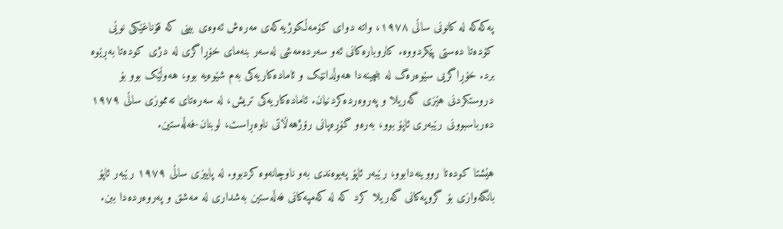پەکەکە لە کانونی ساڵی ١٩٧٨، واتە دوای کۆمەڵکوژیەکەی مەرەش ئەوەی بینی کە قۆناغێکی نوێی کۆدەتا دەستی پێکردووە. کاروبارەکانی ئەو سەردەمەشی لەسەر بنەمای خۆڕاگری لە دژی کودەتا بەڕێوە برد. خۆڕاگریی سێوەرەگ لە بنچینەدا هەوڵدانێک و ئامادەکاریەکی بەم شێوەیە بوو، هەوڵێک بوو بۆ دروستکردنی هێزی گەریلا و پەروەردەکردنیان. ئامادەکاریەکی تریش، لە سەرەتای تەمموزی ساڵی ١٩٧٩ دەرباسبوونی رێبەری ئاپۆ بوو، بەرەو گۆڕەپانی رۆژهەڵاتی ناوەڕاست، لوبنان-فەڵەستین.

هێشتا کودەتا رووینەدابوو، رێبەر ئاپۆ پەیوەندی بەو ناوچانەوە کردبوو. لە پاییزی ساڵی ١٩٧٩ رێبەر ئاپۆ بانگەوازی بۆ گروپەکانی گەریلا کرد کە لە کەمپەکانی فەڵەستین بەشداری لە مەشق و پەروەردەدا ببن.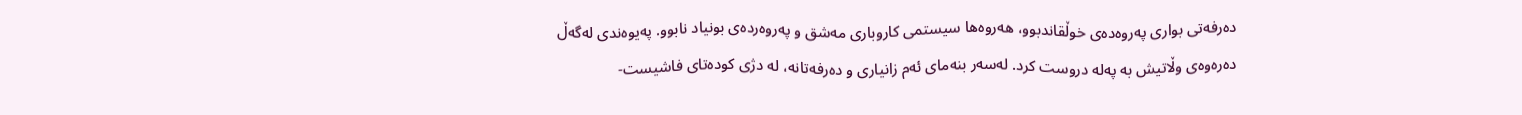دەرفەتی بواری پەروەدەی خوڵقاندبوو، هەروەها سیستمی کاروباری مەشق و پەروەردەی بونیاد نابوو. پەیوەندی لەگەڵ دەرەوەی وڵاتیش بە پەلە دروست کرد. لەسەر بنەمای ئەم زانیاری و دەرفەتانە، لە دژی کودەتای فاشیست-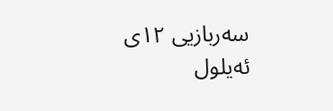سەربازیی ١٢ی ئەیلول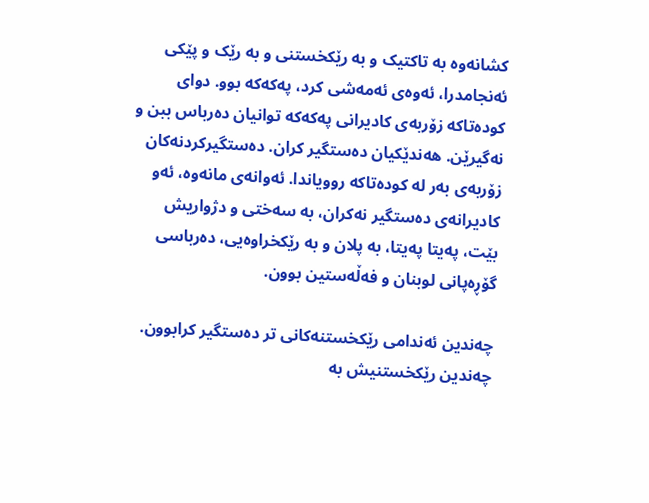کشانەوە بە تاکتیک و بە رێکخستنی و بە رێک و پێکی ئەنجامدرا، ئەوەی ئەمەشی کرد، پەکەکە بوو. دوای کودەتاکە زۆربەی کادیرانی پەکەکە توانیان دەرباس ببن و نەگیرێن. هەندێکیان دەستگیر کران. دەستگیرکردنەکان زۆربەی بەر لە کودەتاکە روویاندا. ئەوانەی مانەوە، ئەو کادیرانەی دەستگیر نەکران، بە سەختی و دژواریش بێت، پەیتا پەیتا، بە پلان و بە رێکخراوەیی، دەرباسی گۆڕەپانی لوبنان و فەڵەستین بوون.

چەندین ئەندامی رێکخستنەکانی تر دەستگیر کرابوون. چەندین رێکخستنیش بە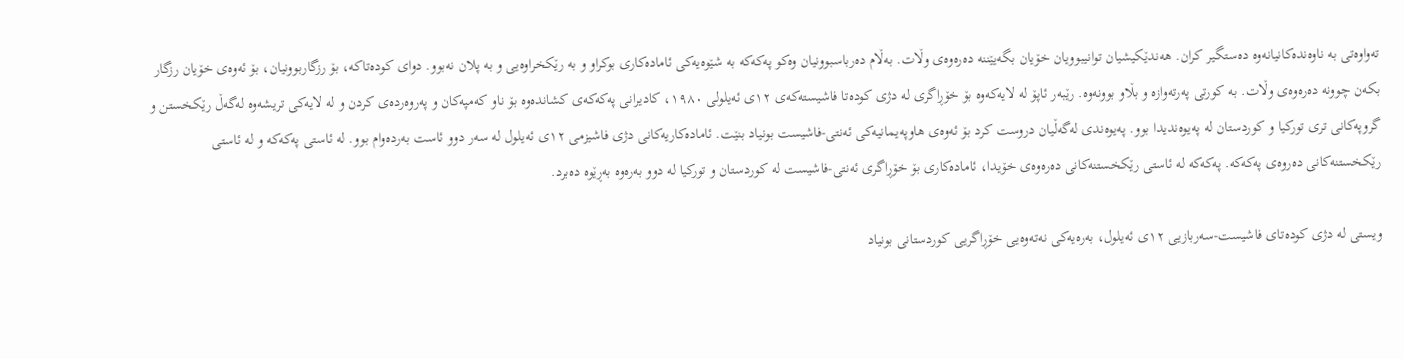تەواوەتی بە ناوەندەکانیانەوە دەستگیر کران. هەندێکیشیان توانیبوویان خۆیان بگەیێننە دەرەوەی وڵات. بەڵام دەرباسبوونیان وەکو پەکەکە بە شێوەیەکی ئامادەکاری بوکراو و بە رێکخراوەیی و بە پلان نەبوو. دوای کودەتاکە، بۆ رزگاربوونیان، بۆ ئەوەی خۆیان رزگار بکەن چوونە دەرەوەی وڵات. بە کورتی پەرتەوازە و بڵاو بوونەوە. رێبەر ئاپۆ لە لایەکەوە بۆ خۆڕاگری لە دژی کودەتا فاشیستەکەی ١٢ی ئەیلولی ١٩٨٠، کادیرانی پەکەکەی کشاندەوە بۆ ناو کەمپەکان و پەروەردەی کردن و لە لایەکی تریشەوە لەگەڵ رێکخستن و گروپەکانی تری تورکیا و کوردستان لە پەیوەندیدا بوو. پەیوەندی لەگەڵیان دروست کرد بۆ ئەوەی هاوپەیمانیەکی ئەنتی-فاشیست بونیاد بنێت. ئامادەکاریەکانی دژی فاشیزمی ١٢ی ئەیلول لە سەر دوو ئاست بەردەوام بوو. لە ئاستی پەکەکە و لە ئاستی رێکخستنەکانی دەروەی پەکەکە. پەکەکە لە ئاستی رێکخستنەکانی دەرەوەی خۆیدا، ئامادەکاری بۆ خۆڕاگری ئەنتی-فاشیست لە کوردستان و تورکیا لە دوو بەرەوە بەڕێوە دەبرد.

ویستی لە دژی کودەتای فاشیست-سەربازیی ١٢ی ئەیلول، بەرەیەکی نەتەوەیی خۆڕاگریی کوردستانی بونیاد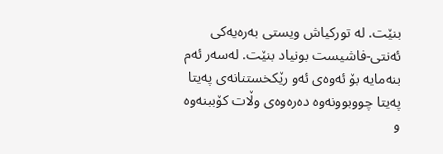بنێت. لە تورکیاش ویستی بەرەیەکی ئەنتی-فاشیست بونیاد بنێت. لەسەر ئەم بنەمایە بۆ ئەوەی ئەو رێکخستنانەی پەیتا پەیتا چووبوونەوە دەرەوەی وڵات کۆببنەوە و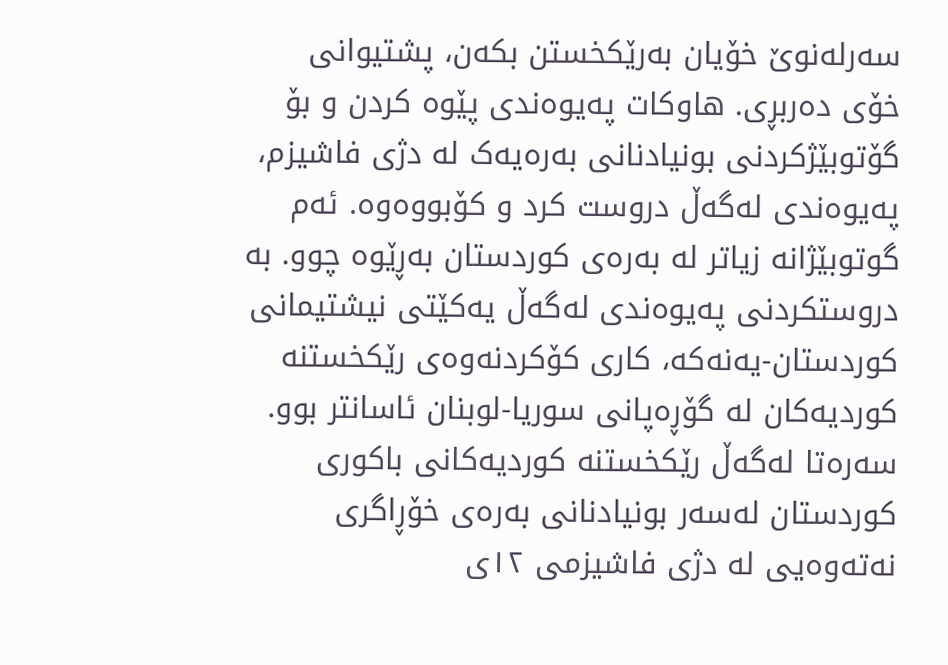سەرلەنوێ خۆیان بەرێکخستن بکەن، پشتیوانی خۆی دەربڕی. هاوکات پەیوەندی پێوە کردن و بۆ گۆتوبێژکردنی بونیادنانی بەرەیەک لە دژی فاشیزم، پەیوەندی لەگەڵ دروست کرد و کۆبووەوە. ئەم گوتوبێژانە زیاتر لە بەرەی کوردستان بەڕێوە چوو. بە دروستکردنی پەیوەندی لەگەڵ یەکێتی نیشتیمانی کوردستان-یەنەکە، کاری کۆکردنەوەی رێکخستنە کوردیەکان لە گۆڕەپانی سوریا-لوبنان ئاسانتر بوو. سەرەتا لەگەڵ رێکخستنە کوردیەکانی باکوری کوردستان لەسەر بونیادنانی بەرەی خۆڕاگری نەتەوەیی لە دژی فاشیزمی ١٢ی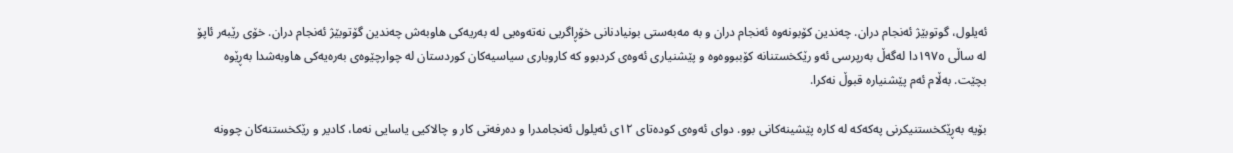ئەیلول، گوتوبێژ ئەنجام دران. چەندین کۆبونەوە ئەنجام دران و بە مەبەستی بونیادنانی خۆڕاگریی نەتەوەیی لە بەریەکی هاوبەش چەندین گۆتوبێژ ئەنجام دران. خۆی رێبەر ئاپۆ لە ساڵی ١٩٧٥دا لەگەڵ بەرپرسی ئەو رێکخستنانە کۆببووەوە و پێشنیاری ئەوەی کردبوو کە کاروباری سیاسیەکان کوردستان لە چوارچێوەی بەرەیەکی هاوبەشدا بەڕێوە بچێت. بەڵام ئەم پێشنیارە قبوڵ نەکرا.

بۆیە بەڕێکخستنیکرنی پەکەکە لە کارە پێشینەکانی بوو. دوای ئەوەی کودەتای ١٢ی ئەیلول ئەنجامدرا و دەرفەتی کار و چالاکیی یاسایی نەما، کادیر و رێکخستنەکان چوونە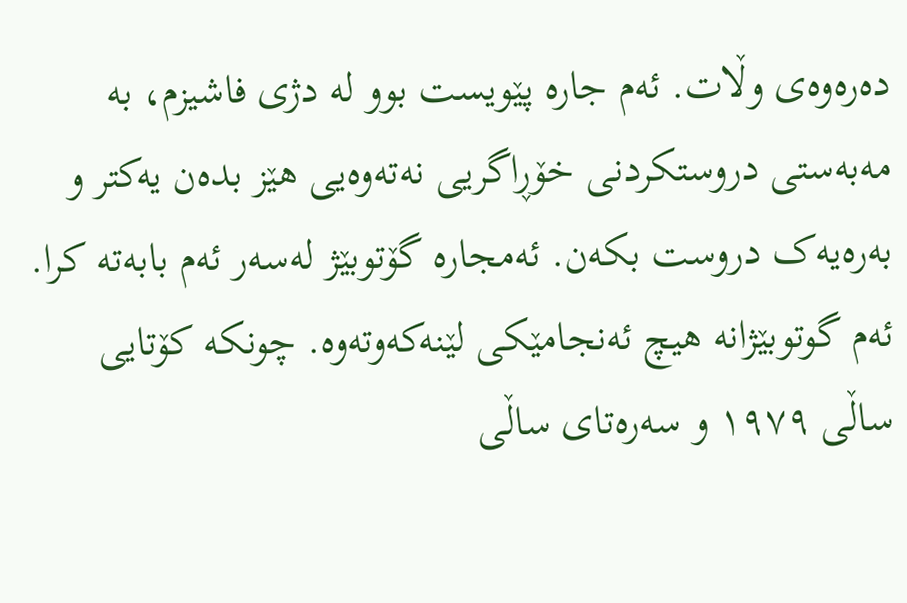دەرەوەی وڵات. ئەم جارە پێویست بوو لە دژی فاشیزم، بە مەبەستی دروستکردنی خۆڕاگریی نەتەوەیی هێز بدەن یەکتر و بەرەیەک دروست بکەن. ئەمجارە گۆتوبێژ لەسەر ئەم بابەتە کرا. ئەم گوتوبێژانە هیچ ئەنجامێکی لێنەکەوتەوە. چونکە کۆتایی ساڵی ١٩٧٩ و سەرەتای ساڵی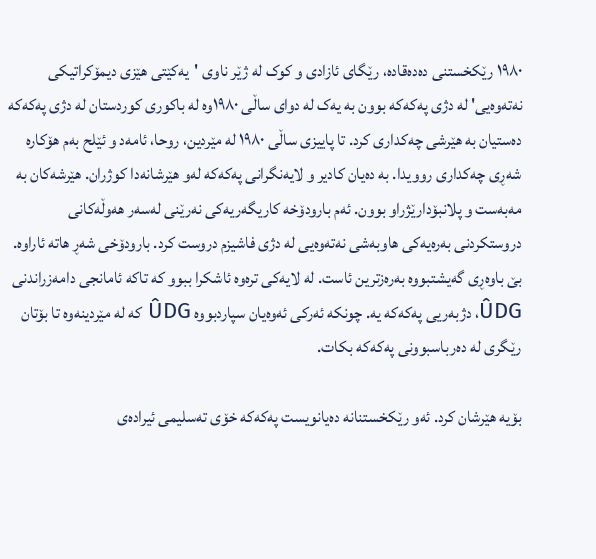١٩٨٠ رێکخستنی دەدەقادە، رێگای ئازادی و کوک لە ژێر ناوی 'یەکێتی هێزی دیمۆکراتیکی نەتەوەیی' لە دژی پەکەکە بوون بە یەک لە دوای ساڵی ١٩٨٠وە لە باکوری کوردستان لە دژی پەکەکە دەستیان بە هێرشی چەکداری کرد. تا پاییزی ساڵی ١٩٨٠ لە مێردین، روحا، ئامەد و ئێلح بەم هۆکارە شەڕی چەکداری روویدا. بە دەیان کادیر و لایەنگرانی پەکەکە لەو هێرشانەدا کوژران. هێرشەکان بە مەبەست و پلانبۆدارێژراو بوون. ئەم بارودۆخە کاریگەریەکی نەرێنی لەسەر هەوڵەکانی دروستکردنی بەرەیەکی هاوبەشی نەتەوەیی لە دژی فاشیزم دروست کرد. بارودۆخی شەڕ هاتە ئاراوە. بێ باوەڕی گەیشتبووە بەرەزترین ئاست. لە لایەکی ترەوە ئاشکرا ببوو کە تاکە ئامانجی دامەزراندنی ÛDG، دژبەریی پەکەکە یە. چونکە ئەرکی ئەوەیان سپاردبووە ÛDG کە لە مێردینەوە تا بۆتان رێگری لە دەرباسبوونی پەکەکە بکات.

بۆیە هێرشان کرد. ئەو رێکخستنانە دەیانویست پەکەکە خۆی تەسلیمی ئیرادەی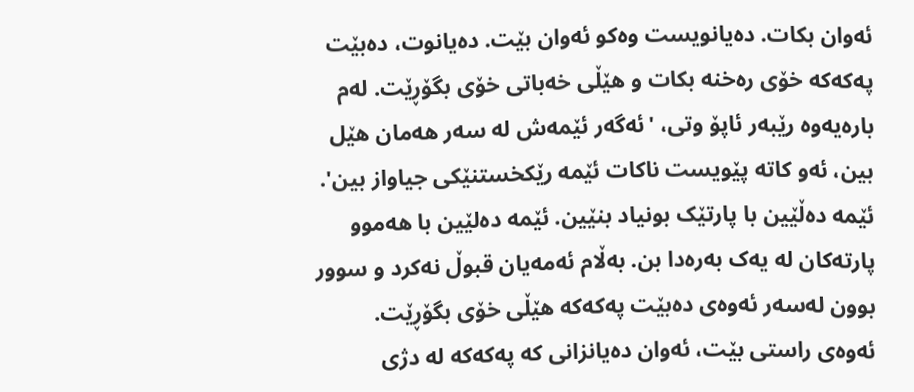ئەوان بکات. دەیانویست وەکو ئەوان بێت. دەیانوت، دەبێت پەکەکە خۆی رەخنە بکات و هێڵی خەباتی خۆی بگۆڕێت. لەم بارەیەوە رێبەر ئاپۆ وتی، 'ئەگەر ئێمەش لە سەر هەمان هێل بین، ئەو کاتە پێویست ناکات ئێمە رێکخستنێکی جیاواز بین'. ئێمە دەڵێین با پارتێک بونیاد بنێین. ئێمە دەلێین با هەموو پارتەکان لە یەک بەرەدا بن. بەڵام ئەمەیان قبوڵ نەکرد و سوور بوون لەسەر ئەوەی دەبێت پەکەکە هێڵی خۆی بگۆڕێت. ئەوەی راستی بێت، ئەوان دەیانزانی کە پەکەکە لە دژی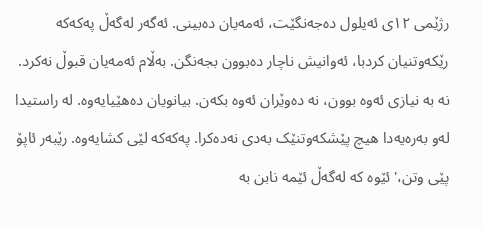رژێمی ١٢ی ئەیلول دەجەنگێت، ئەمەیان دەبینی. ئەگەر لەگەڵ پەکەکە رێکەوتنیان کردبا، ئەوانیش ناچار دەبوون بجەنگن. بەڵام ئەمەیان قبوڵ نەکرد. نە بە نیازی ئەوە بوون، نە دەوێران ئەوە بکەن. بیانویان دەهێیایەوە. لە راستیدا لەو بەرەیەدا هیچ پێشکەوتنێک بەدی نەدەکرا. پەکەکە لێی کشایەوە. رێبەر ئاپۆ پێی وتن،' ئێوە کە لەگەڵ ئێمە نابن بە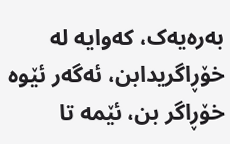بەرەیەک، کەوایە لە خۆڕاگریدابن، ئەگەر ئێوە خۆڕاگر بن، ئێمە تا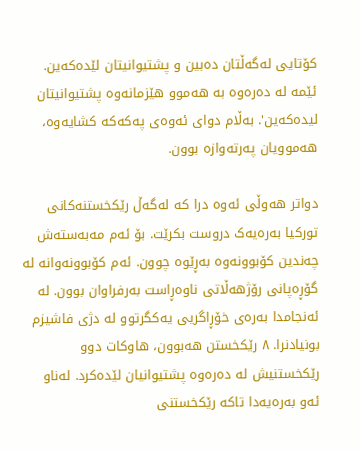کۆتایی لەگەڵتان دەبین و پشتیوانیتان لێدەکەین. ئێمە لە دەرەوە بە هەموو هێزمانەوە پشتیوانیتان لیدەکەین'. بەڵام دوای ئەوەی پەکەکە کشایەوە، هەموویان پەرتەوازە بوون.

دواتر هەوڵی ئەوە درا کە لەگەڵ رێکخستنەکانی تورکیا بەرەیەک دروست بکرێت. بۆ ئەم مەبەستەش چەندین کۆبوونەوە بەڕێوە چوون. ئەم کۆبوونەوانە لە گۆڕەپانی رۆژهەڵاتی ناوەڕاست بەرفراوان بوون. لە ئەنجامدا بەرەی خۆڕاگریی یەکگرتوو لە دژی فاشیزم بونیادنرا. ٨ رێکخستن هەبوون، هاوکات دوو رێکخستنیش لە دەرەوە پشتیوانیان لێدەکرد. لەناو ئەو بەرەیەدا تاکە رێکخستنی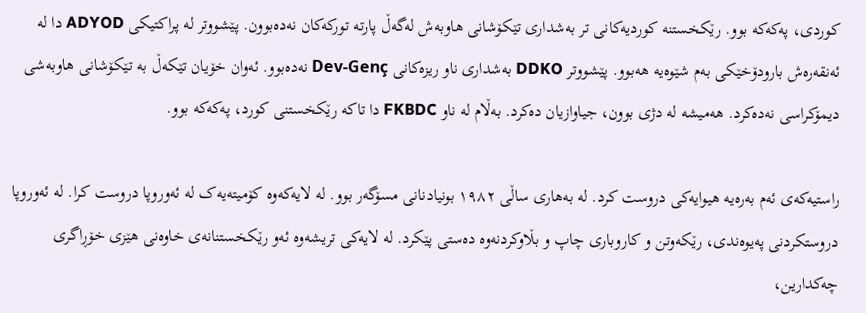کوردی، پەکەکە بوو. رێکخستنە کوردیەکانی تر بەشداری تێکۆشانی هاوبەش لەگەڵ پارتە تورکەکان نەدەبوون. پێشووتر لە پراکتیکی ADYOD دا لە ئەنقەرەش بارودۆخێکی بەم شێوەیە هەبوو. پێشووتر DDKO بەشداری ناو ریزەکانی Dev-Genç نەدەبوو. ئەوان خۆیان تێکەڵ بە تێکۆشانی هاوبەشی دیمۆکراسی نەدەکرد. هەمیشە لە دژی بوون، جیاوازیان دەکرد. بەڵام لە ناو FKBDC دا تاکە رێکخستنی کورد، پەکەکە بوو.

راستیەکەی ئەم بەرەیە هیوایەکی دروست کرد. لە بەهاری ساڵی ١٩٨٢ بونیادنانی مسۆگەر بوو. لە لایەکەوە کۆمیتەیەک لە ئەوروپا دروست کرا. لە ئەوروپا دروستکردنی پەیوەندی، رێکەوتن و کاروباری چاپ و بڵاوکردنەوە دەستی پێکرد. لە لایەکی تریشەوە ئەو رێکخستنانەی خاوەنی هێزی خۆڕاگری چەکدارین،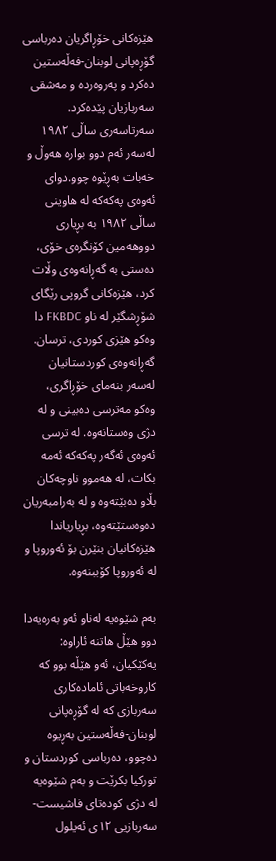هێزەکانی خۆڕاگریان دەرباسی گۆڕەپانی لوبنان-فەڵەستین دەکرد و پەروەردە و مەشقی سەربازیان پێدەکرد. سەرتاسەری ساڵی ١٩٨٢ لەسەر ئەم دوو بوارە هەوڵ و خەبات بەڕێوە چوو.دوای ئەوەی پەکەکە لە هاوینی ساڵی ١٩٨٢ بە بڕیاری دووهەمین کۆنگرەی خۆی، دەستی بە گەڕانەوەی وڵات کرد، هێزەکانی گروپی رێگای شۆڕشگێر لە ناو FKBDC دا وەکو هێزی کوردی، ترسان. گەڕانەوەی کوردستانیان لەسەر بنەمای خۆڕاگری، وەکو مەترسی دەبینی و لە دژی وەستانەوە. لە ترسی ئەوەی ئەگەر پەکەکە ئەمە بکات، لە هەموو ناوچەکان بڵاو دەبێتەوە و لە بەرامبەریان دەوەستێتەوە، بڕیاریاندا هێزەکانیان بنێرن بۆ ئەوروپا و لە ئەوروپا کۆببنەوە.

بەم شێوەیە لەناو ئەو بەرەیەدا دوو هێڵ هاتنە ئاراوە: یەکێکیان، ئەو هێڵە بوو کە کاروخەباتی ئامادەکاری سەربازی کە لە گۆڕەپانی لوبنان-فەڵەستین بەڕیوە دەچوو، دەرباسی کوردستان و تورکیا بکرێت و بەم شێوەیە لە دژی کودەتای فاشیست-سەربازیی ١٢ی ئەیلول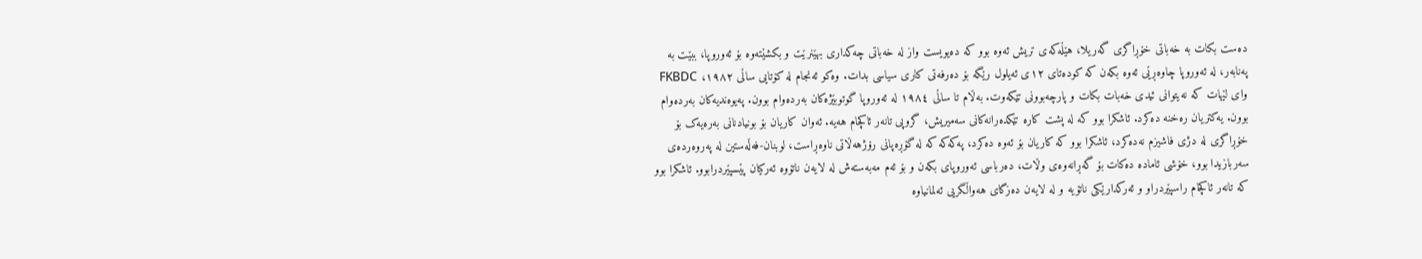دەست بکات بە خەباتی خۆڕاگری گەریلا، هێڵەکەی تریش ئەوە بوو کە دەیویست واز لە خەباتی چەکداری بهێنرێت و بکشێتەوە بۆ ئەوروپا، ببێت بە پەنابەر، لە ئەوروپا چاوەڕێی ئەوە بکەن کە کودەتای ١٢ی ئەیلول رێگە بۆ دەرفەتی کاری سیاسی بدات. وەکو ئەنجام لە کۆتایی ساڵی ١٩٨٢، FKBDC وای لێهات کە نەیتوانی ئیدی خەبات بکات و پارچەبوونی تێکەوت. بەڵام تا ساڵی ١٩٨٤ لە ئەوروپا گوتوبێژەکان بەردەوام بوون. پەیوەندیەکان بەردەوام بوون. یەکتریان رەخنە دەکرد. ئاشکرا بوو کە لە پشت کارە تێکدەرانەکانی سەمیریش، گروپی تانەر ئاکچام هەیە. ئەوان کاریان بۆ بونیادنانی بەرەیەک بۆ خۆڕاگری لە دژی فاشیزم نەدەکرد، ئاشکرا بوو کە کاریان بۆ ئەوە دەکرد، پەکەکە کە لە گۆڕەپانی رۆژهەڵاتی ناوەڕاست، لوبنان-فەڵەستین لە پەروەردەی سەربازیدا بوو، خۆشی ئامادە دەکات بۆ گەڕانەوەی وڵات، دەرباسی ئەوروپای بکەن و بۆ ئەم مەبەستەش لە لایەن ناتۆوە ئەرکیان پێسپێردرابوو. ئاشکرا بوو کە تانەر ئاکچام راسپێردراو و ئەرکدارێکی ناتۆیە و لە لایەن دەزگای هەواڵگریی ئەلمانیاوە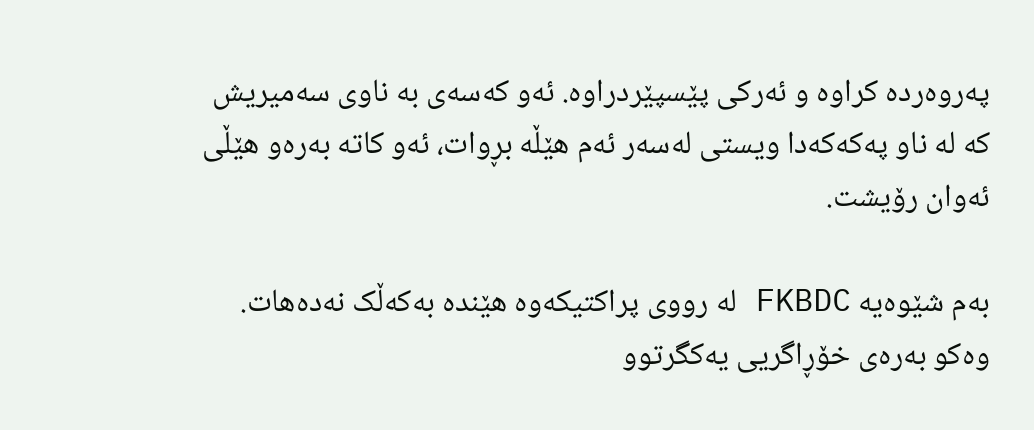پەروەردە کراوە و ئەرکی پێسپێردراوە. ئەو کەسەی بە ناوی سەمیریش کە لە ناو پەکەکەدا ویستی لەسەر ئەم هێڵە بڕوات، ئەو کاتە بەرەو هێڵی ئەوان رۆیشت.

بەم شێوەیە FKBDC لە رووی پراکتیکەوە هێندە بەکەڵک نەدەهات. وەکو بەرەی خۆڕاگریی یەکگرتوو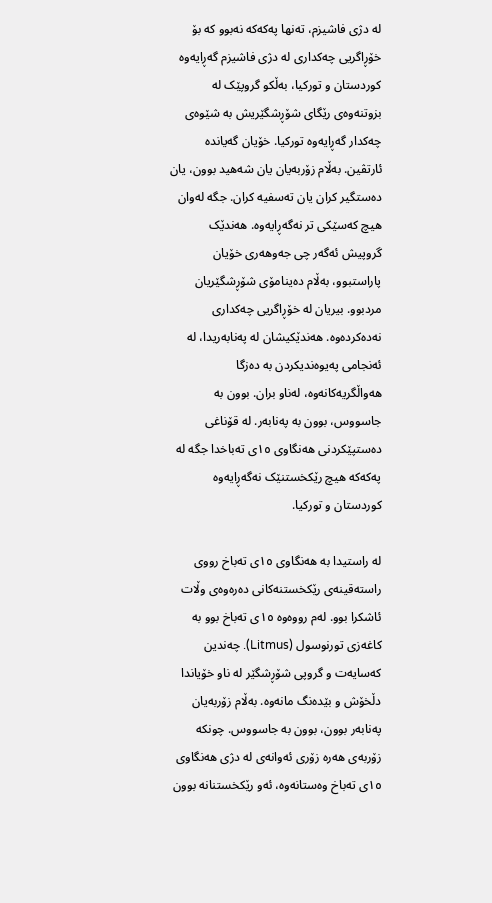لە دژی فاشیزم، تەنها پەکەکە نەبوو کە بۆ خۆڕاگریی چەکداری لە دژی فاشیزم گەڕایەوە کوردستان و تورکیا، بەڵکو گروپێک لە بزوتنەوەی رێگای شۆڕشگێریش بە شێوەی چەکدار گەڕایەوە تورکیا. خۆیان گەیاندە ئارتڤین. بەڵام زۆربەیان یان شەهید بوون، یان دەستگیر کران یان تەسفیە کران. جگە لەوان هیچ کەسێکی تر نەگەڕایەوە. هەندێک گروپیش ئەگەر چی جەوهەری خۆیان پاراستبوو، بەڵام دەینامۆی شۆڕشگێریان مردبوو. بیریان لە خۆڕاگریی چەکداری نەدەکردەوە. هەندێکیشان لە پەنابەریدا، لە ئەنجامی پەیوەندیکردن بە دەزگا هەواڵگریەکانەوە، لەناو بران. بوون بە جاسووس، بوون بە پەنابەر. لە قۆناغی دەستپێکردنی هەنگاوی ١٥ی تەباخدا جگە لە پەکەکە هیچ رێکخستنێک نەگەڕایەوە کوردستان و تورکیا.

لە راستیدا بە هەنگاوی ١٥ی تەباخ رووی راستەقینەی رێکخستنەکانی دەرەوەی وڵات ئاشکرا بوو. لەم رووەوە ١٥ی تەباخ بوو بە کاغەزی تورنوسول (Litmus). چەندین کەسایەت و گروپی شۆڕشگێر لە ناو خۆیاندا دڵخۆش و بێدەنگ مانەوە. بەڵام زۆربەیان پەنابەر بوون، بوون بە جاسووس. چونکە زۆربەی هەرە زۆری ئەوانەی لە دژی هەنگاوی ١٥ی تەباخ وەستانەوە، ئەو رێکخستنانە بوون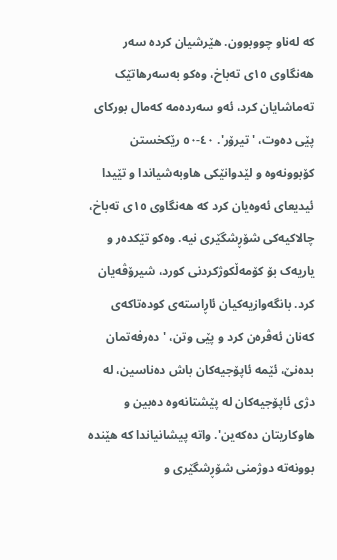کە لەناو چووبوون. هێرشیان کردە سەر هەنگاوی ١٥ی تەباخ، وەکو بەسەرهاتێک تەماشایان کرد، ئەو سەردەمە کەمال بورکای پێی دەوت، 'تیرۆر'. ٤٠-٥٠ رێکخستن کۆبوونەوە و لێدوانێکی هاوبەشیاندا و تێیدا ئیدیعای ئەوەیان کرد کە هەنگاوی ١٥ی تەباخ، چالاکیەکی شۆڕشگێری نیە. وەکو تێکدەر و یاریەک بۆ کۆمەڵکوژکردنی کورد، شیرۆڤەیان کرد. بانگەوازیەکیان ئاڕاستەی کودەتاکەی کەنان ئەڤرەن کرد و پێی وتن، 'دەرفەتمان بدەنێ، ئێمە ئاپۆجیەکان باش دەناسین، لە دژی ئاپۆجیەکان لە پێشتانەوە دەبین و هاوکاریتان دەکەین'. واتە پیشانیاندا کە هێندە بوونەتە دوژمنی شۆڕشگێری و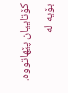کۆتاییان پێهاتووە. بۆیە لە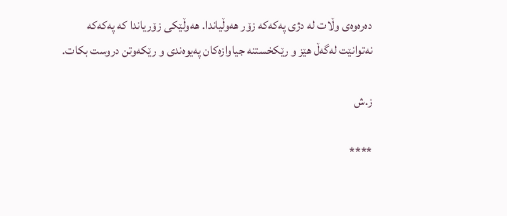دەرەوەی وڵات لە دژی پەکەکە زۆر هەوڵیاندا. هەوڵێکی زۆریاندا کە پەکەکە نەتوانێت لەگەڵ هێز و رێکخستنە جیاوازەکان پەیوەندی و رێکەوتن دروست بکات.

ز.ش

****